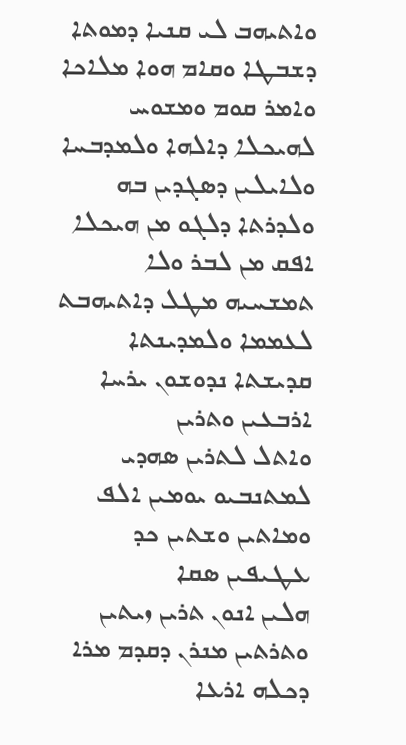ܘܐܬܝܗܒ ܠܝ ܩܢܝܐ ܕܡܘܬܐ ܕܫܒܛܐ ܘܩܐܡ ܗܘܐ ܡܠܐܟܐ ܘܐܡܪ ܩܘܡ ܘܡܫܘܚ ܠܗܝܟܠܐ ܕܐܠܗܐ ܘܠܡܕܒܚܐ ܘܠܐܝܠܝܢ ܕܤܓܕܝܢ ܒܗ
ܘܠܕܪܬܐ ܕܠܓܘ ܡܢ ܗܝܟܠܐ ܐܦܩ ܡܢ ܠܒܪ ܘܠܐ ܬܡܫܚܝܗ ܡܛܠ ܕܐܬܝܗܒܬ ܠܥܡܡܐ ܘܠܡܕܝܢܬܐ ܩܕܝܫܬܐ ܢܕܘܫܘܢ ܝܪܚܐ ܐܪܒܥܝܢ ܘܬܪܝܢ
ܘܐܬܠ ܠܬܪܝܢ ܤܗܕܝ ܠܡܬܢܒܝܘ ܝܘܡܝܢ ܐܠܦ ܘܡܐܬܝܢ ܘܫܬܝܢ ܟܕ ܥܛܝܦܝܢ ܤܩܐ
ܗܠܝܢ ܐܢܘܢ ܬܪܝܢ ܙܝܬܝܢ ܘܬܪܬܝܢ ܡܢܪܢ ܕܩܕܡ ܡܪܐ ܕܟܠܗ ܐܪܥܐ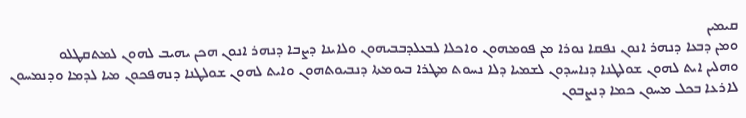ܩܝܡܝܢ
ܘܡܢ ܕܒܥܐ ܕܢܗܪ ܐܢܘܢ ܢܦܩܐ ܢܘܪܐ ܡܢ ܦܘܡܗܘܢ ܘܐܟܠܐ ܠܒܥܠܕܒܒܝܗܘܢ ܘܠܐܝܢܐ ܕܨܒܐ ܕܢܗܪ ܐܢܘܢ ܗܟܢ ܝܗܝܒ ܠܗܘܢ ܠܡܬܩܛܠܘ
ܘܗܠܝܢ ܐܝܬ ܠܗܘܢ ܫܘܠܛܢܐ ܕܢܐܚܕܘܢ ܠܫܡܝܐ ܕܠܐ ܢܚܘܬ ܡܛܪܐ ܒܝܘܡܬܐ ܕܢܒܝܘܬܗܘܢ ܘܐܝܬ ܠܗܘܢ ܫܘܠܛܢܐ ܕܢܗܦܟܘܢ ܡܝܐ ܠܕܡܐ ܘܕܢܡܚܘܢ ܠܐܪܥܐ ܒܟܠ ܡܚܘܢ ܟܡܐ ܕܢܨܒܘܢ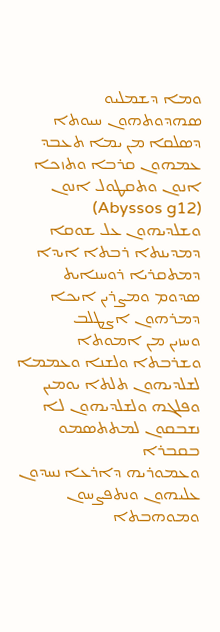ܘܡܐ ܕܫܡܠܝܘ ܤܗܕܘܬܗܘܢ ܚܝܘܬܐ ܕܤܠܩܐ ܡܢ ܝܡܐ ܬܥܒܕ ܥܡܗܘܢ ܩܪܒܐ ܘܬܙܟܐ ܐܢܘܢ ܘܬܩܛܘܠ ܐܢܘܢ (Abyssos g12)
ܘܫܠܕܝܗܘܢ ܥܠ ܫܘܩܐ ܕܡܕܝܢܬܐ ܪܒܬܐ ܐܝܕܐ ܕܡܬܩܪܝܐ ܪܘܚܢܐܝܬ ܤܕܘܡ ܘܡܨܪܝܢ ܐܝܟܐ ܕܡܪܗܘܢ ܐܨܛܠܒ
ܘܚܙܝܢ ܡܢ ܐܡܘܬܐ ܘܫܪܒܬܐ ܘܠܫܢܐ ܘܥܡܡܐ ܠܫܠܕܝܗܘܢ ܬܠܬܐ ܝܘܡܝܢ ܘܦܠܓܗ ܘܠܫܠܕܝܗܘܢ ܠܐ ܢܫܒܩܘܢ ܠܡܬܬܤܡܘ ܒܩܒܪܐ
ܘܥܡܘܪܝܗ ܕܐܪܥܐ ܢܚܕܘܢ ܥܠܝܗܘܢ ܘܢܬܦܨܚܘܢ ܘܡܘܗܒܬܐ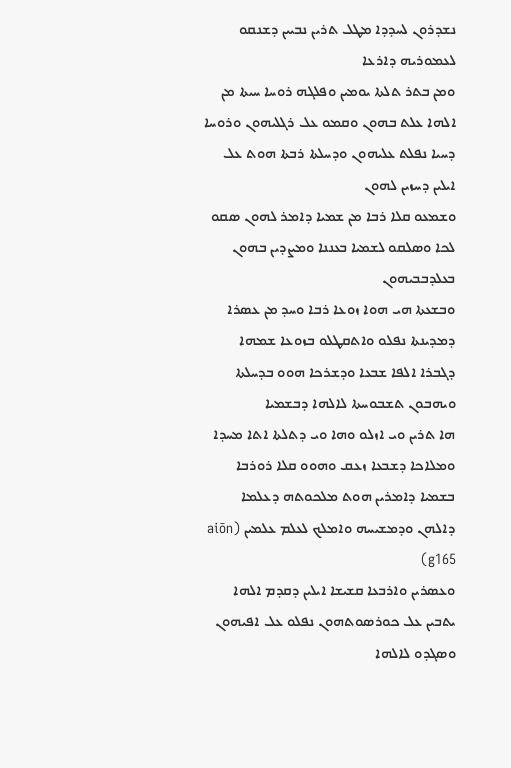ܢܫܕܪܘܢ ܠܚܕܕܐ ܡܛܠ ܬܪܝܢ ܢܒܝܝܢ ܕܫܢܩܘ ܠܥܡܘܪܝܗ ܕܐܪܥܐ
ܘܡܢ ܒܬܪ ܬܠܬܐ ܝܘܡܝܢ ܘܦܠܓܗ ܪܘܚܐ ܚܝܬܐ ܡܢ ܐܠܗܐ ܥܠܬ ܒܗܘܢ ܘܩܡܘ ܥܠ ܪܓܠܝܗܘܢ ܘܪܘܚܐ ܕܚܝܐ ܢܦܠܬ ܥܠܝܗܘܢ ܘܕܚܠܬܐ ܪܒܬܐ ܗܘܬ ܥܠ ܐܝܠܝܢ ܕܚܙܝܢ ܠܗܘܢ
ܘܫܡܥܘ ܩܠܐ ܪܒܐ ܡܢ ܫܡܝܐ ܕܐܡܪ ܠܗܘܢ ܤܩܘ ܠܟܐ ܘܤܠܩܘ ܠܫܡܝܐ ܒܥܢܢܐ ܘܡܨܕܝܢ ܒܗܘܢ ܒܥܠܕܒܒܝܗܘܢ
ܘܒܫܥܬܐ ܗܝ ܗܘܐ ܙܘܥܐ ܪܒܐ ܘܚܕ ܡܢ ܥܤܪܐ ܕܡܕܝܢܬܐ ܢܦܠܘ ܘܐܬܩܛܠܘ ܒܙܘܥܐ ܫܡܗܐ ܕܓܒܪܐ ܐܠܦܐ ܫܒܥܐ ܘܕܫܪܟܐ ܗܘܘ ܒܕܚܠܬܐ ܘܝܗܒܘܢ ܬܫܒܘܚܬܐ ܠܐܠܗܐ ܕܒܫܡܝܐ
ܗܐ ܬܪܝܢ ܘܝ ܐܙܠܘ ܘܗܐ ܘܝ ܕܬܠܬܐ ܐܬܐ ܡܚܕܐ
ܘܡܠܐܟܐ ܕܫܒܥܐ ܙܥܩ ܘܗܘܘ ܩܠܐ ܪܘܪܒܐ ܒܫܡܝܐ ܕܐܡܪܝܢ ܗܘܬ ܡܠܟܘܬܗ ܕܥܠܡܐ ܕܐܠܗܢ ܘܕܡܫܝܚܗ ܘܐܡܠܟ ܠܥܠܡ ܥܠܡܝܢ (aiōn g165)
ܘܥܤܪܝܢ ܘܐܪܒܥܐ ܩܫܝܫܐ ܐܝܠܝܢ ܕܩܕܡ ܐܠܗܐ ܝܬܒܝܢ ܥܠ ܟܘܪܤܘܬܗܘܢ ܢܦܠܘ ܥܠ ܐܦܝܗܘܢ ܘܤܓܕܘ ܠܐܠܗܐ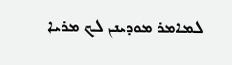ܠܡܐܡܪ ܡܘܕܝܢܢ ܠܟ ܡܪܝܐ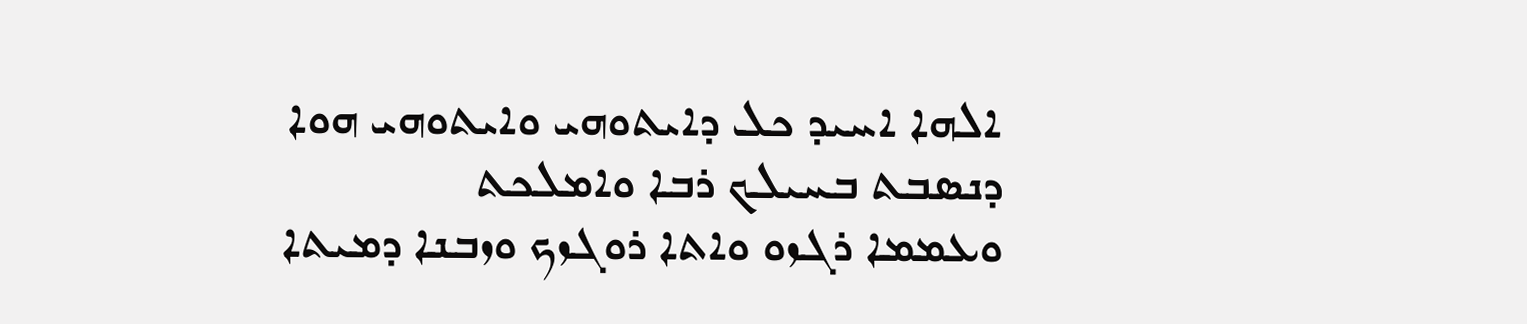ܐܠܗܐ ܐܚܝܕ ܟܠ ܕܐܝܬܘܗܝ ܘܐܝܬܘܗܝ ܗܘܐ ܕܢܤܒܬ ܒܚܝܠܟ ܪܒܐ ܘܐܡܠܟܬ
ܘܥܡܡܐ ܪܓܙܘ ܘܐܬܐ ܪܘܓܙܟ ܘܙܒܢܐ ܕܡܝܬܐ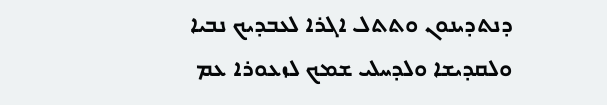ܕܢܬܕܝܢܘܢ ܘܬܬܠ ܐܓܪܐ ܠܥܒܕܝܟ ܢܒܝܐ ܘܠܩܕܝܫܐ ܘܠܕܚܠܝ ܫܡܟ ܠܙܥܘܪܐ ܥܡ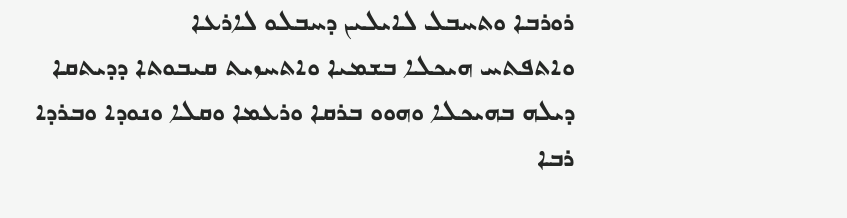ܪܘܪܒܐ ܘܬܚܒܠ ܠܐܝܠܝܢ ܕܚܒܠܘ ܠܐܪܥܐ
ܘܐܬܦܬܚ ܗܝܟܠܐ ܒܫܡܝܐ ܘܐܬܚܙܝܬ ܩܝܒܘܬܐ ܕܕܝܬܩܐ ܕܝܠܗ ܒܗܝܟܠܐ ܘܗܘܘ ܒܪܩܐ ܘܪܥܡܐ ܘܩܠܐ ܘܢܘܕܐ ܘܒܪܕܐ ܪܒܐ